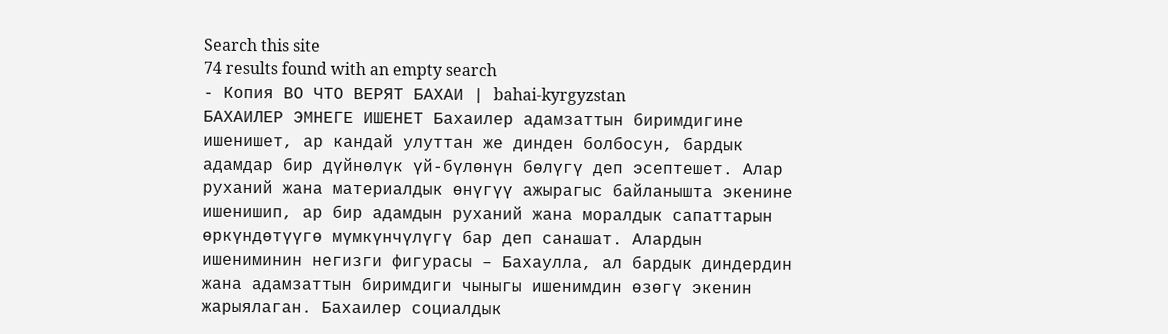Search this site
74 results found with an empty search
- Копия ВО ЧТО ВЕРЯТ БАХАИ | bahai-kyrgyzstan
БАХАИЛЕР ЭМНЕГЕ ИШЕНЕТ Бахаилер адамзаттын биримдигине ишенишет, ар кандай улуттан же динден болбосун, бардык адамдар бир дүйнөлүк үй-бүлөнүн бөлүгү деп эсептешет. Алар руханий жана материалдык өнүгүү ажырагыс байланышта экенине ишенишип, ар бир адамдын руханий жана моралдык сапаттарын өркүндөтүүгө мүмкүнчүлүгү бар деп санашат. Алардын ишениминин негизги фигурасы – Бахаулла, ал бардык диндердин жана адамзаттын биримдиги чыныгы ишенимдин өзөгү экенин жарыялаган. Бахаилер социалдык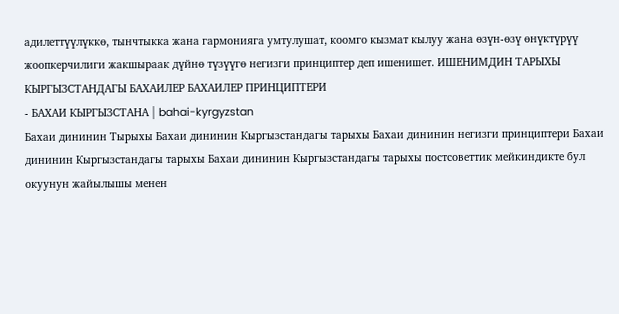адилеттүүлүккө, тынчтыкка жана гармонияга умтулушат, коомго кызмат кылуу жана өзүн-өзү өнүктүрүү жоопкерчилиги жакшыраак дүйнө түзүүгө негизги принциптер деп ишенишет. ИШЕНИМДИН ТАРЫХЫ КЫРГЫЗСТАНДАГЫ БАХАИЛЕР БАХАИЛЕР ПРИНЦИПТЕРИ
- БАХАИ КЫРГЫЗСТАНА | bahai-kyrgyzstan
Бахаи дининин Тырыхы Бахаи дининин Кыргызстандагы тарыхы Бахаи дининин негизги принциптери Бахаи дининин Кыргызстандагы тарыхы Бахаи дининин Кыргызстандагы тарыхы постсоветтик мейкиндикте бул окуунун жайылышы менен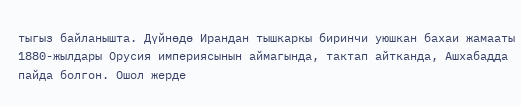тыгыз байланышта. Дүйнөдө Ирандан тышкаркы биринчи уюшкан бахаи жамааты 1880-жылдары Орусия империясынын аймагында, тактап айтканда, Ашхабадда пайда болгон. Ошол жерде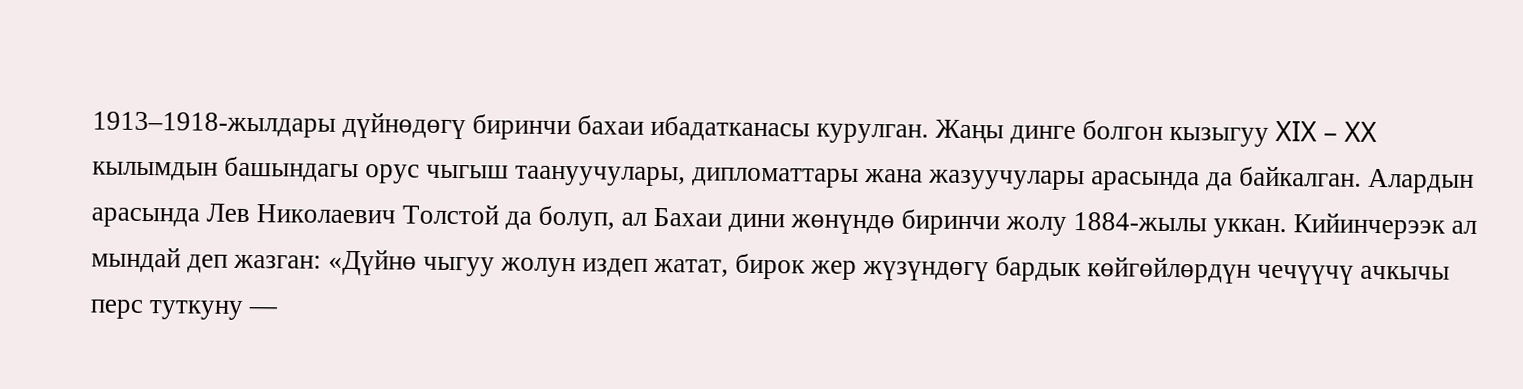1913–1918-жылдары дүйнөдөгү биринчи бахаи ибадатканасы курулган. Жаңы динге болгон кызыгуу XIX – XX кылымдын башындагы орус чыгыш таануучулары, дипломаттары жана жазуучулары арасында да байкалган. Алардын арасында Лев Николаевич Толстой да болуп, ал Бахаи дини жөнүндө биринчи жолу 1884-жылы уккан. Кийинчерээк ал мындай деп жазган: «Дүйнө чыгуу жолун издеп жатат, бирок жер жүзүндөгү бардык көйгөйлөрдүн чечүүчү ачкычы перс туткуну —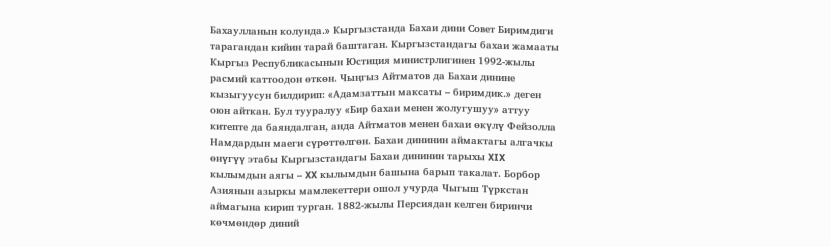Бахаулланын колунда.» Кыргызстанда Бахаи дини Совет Биримдиги тарагандан кийин тарай баштаган. Кыргызстандагы бахаи жамааты Кыргыз Республикасынын Юстиция министрлигинен 1992-жылы расмий каттоодон өткөн. Чыңгыз Айтматов да Бахаи динине кызыгуусун билдирип: «Адамзаттын максаты – биримдик.» деген оюн айткан. Бул тууралуу «Бир бахаи менен жолугушуу» аттуу китепте да баяндалган, анда Айтматов менен бахаи өкүлү Фейзолла Намдардын маеги сүрөттөлгөн. Бахаи дининин аймактагы алгачкы өнүгүү этабы Кыргызстандагы Бахаи дининин тарыхы XIX кылымдын аягы – XX кылымдын башына барып такалат. Борбор Азиянын азыркы мамлекеттери ошол учурда Чыгыш Түркстан аймагына кирип турган. 1882-жылы Персиядан келген биринчи көчмөндөр диний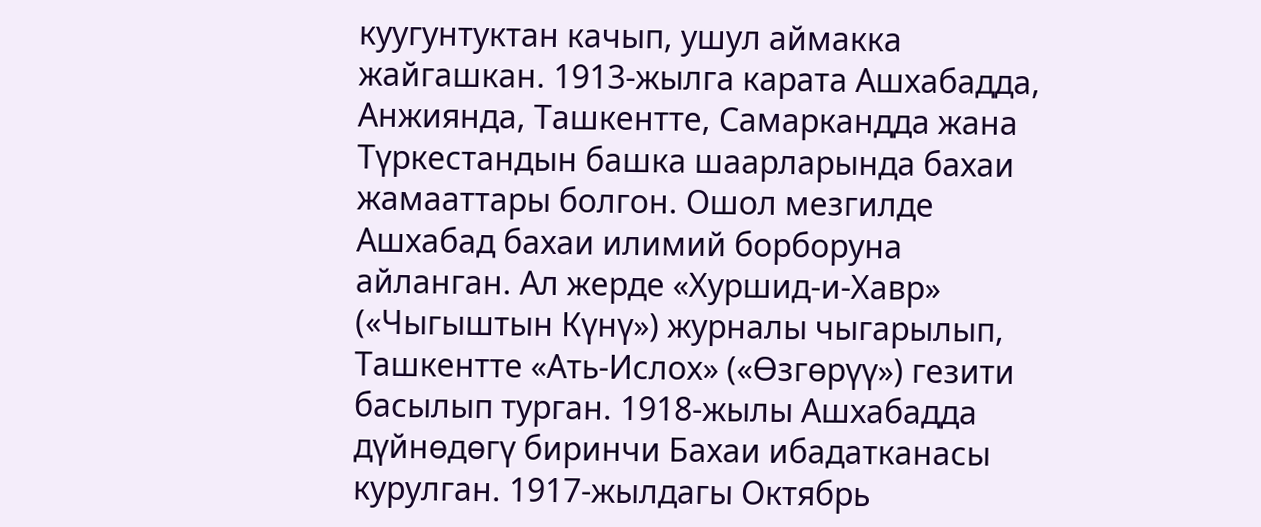куугунтуктан качып, ушул аймакка жайгашкан. 1913-жылга карата Ашхабадда, Анжиянда, Ташкентте, Самаркандда жана Түркестандын башка шаарларында бахаи жамааттары болгон. Ошол мезгилде Ашхабад бахаи илимий борборуна айланган. Ал жерде «Хуршид-и-Хавр» («Чыгыштын Күнү») журналы чыгарылып, Ташкентте «Ать-Ислох» («Өзгөрүү») гезити басылып турган. 1918-жылы Ашхабадда дүйнөдөгү биринчи Бахаи ибадатканасы курулган. 1917-жылдагы Октябрь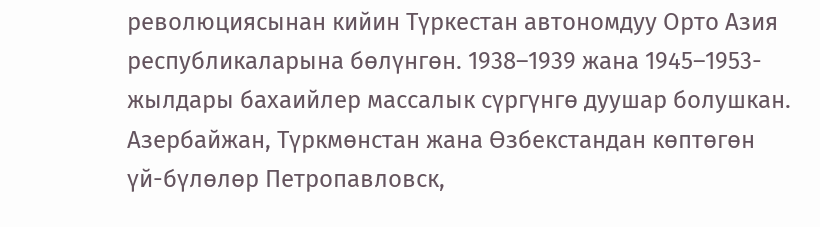революциясынан кийин Түркестан автономдуу Орто Азия республикаларына бөлүнгөн. 1938–1939 жана 1945–1953-жылдары бахаийлер массалык сүргүнгө дуушар болушкан. Азербайжан, Түркмөнстан жана Өзбекстандан көптөгөн үй-бүлөлөр Петропавловск,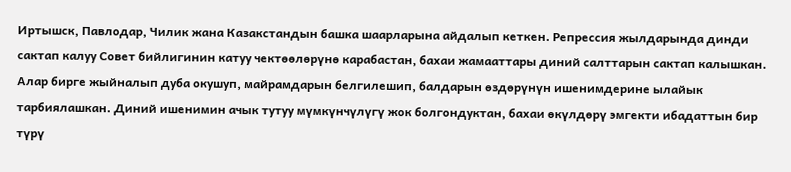Иртышск, Павлодар, Чилик жана Казакстандын башка шаарларына айдалып кеткен. Репрессия жылдарында динди сактап калуу Совет бийлигинин катуу чектөөлөрүнө карабастан, бахаи жамааттары диний салттарын сактап калышкан. Алар бирге жыйналып дуба окушуп, майрамдарын белгилешип, балдарын өздөрүнүн ишенимдерине ылайык тарбиялашкан. Диний ишенимин ачык тутуу мүмкүнчүлүгү жок болгондуктан, бахаи өкүлдөрү эмгекти ибадаттын бир түрү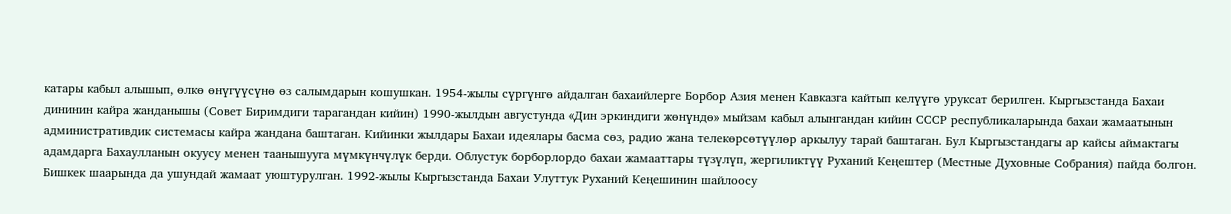катары кабыл алышып, өлкө өнүгүүсүнө өз салымдарын кошушкан. 1954-жылы сүргүнгө айдалган бахаийлерге Борбор Азия менен Кавказга кайтып келүүгө уруксат берилген. Кыргызстанда Бахаи дининин кайра жанданышы (Совет Биримдиги тарагандан кийин) 1990-жылдын августунда «Дин эркиндиги жөнүндө» мыйзам кабыл алынгандан кийин СССР республикаларында бахаи жамаатынын административдик системасы кайра жандана баштаган. Кийинки жылдары Бахаи идеялары басма сөз, радио жана телекөрсөтүүлөр аркылуу тарай баштаган. Бул Кыргызстандагы ар кайсы аймактагы адамдарга Бахаулланын окуусу менен таанышууга мүмкүнчүлүк берди. Облустук борборлордо бахаи жамааттары түзүлүп, жергиликтүү Руханий Кеңештер (Местные Духовные Собрания) пайда болгон. Бишкек шаарында да ушундай жамаат уюштурулган. 1992-жылы Кыргызстанда Бахаи Улуттук Руханий Кеңешинин шайлоосу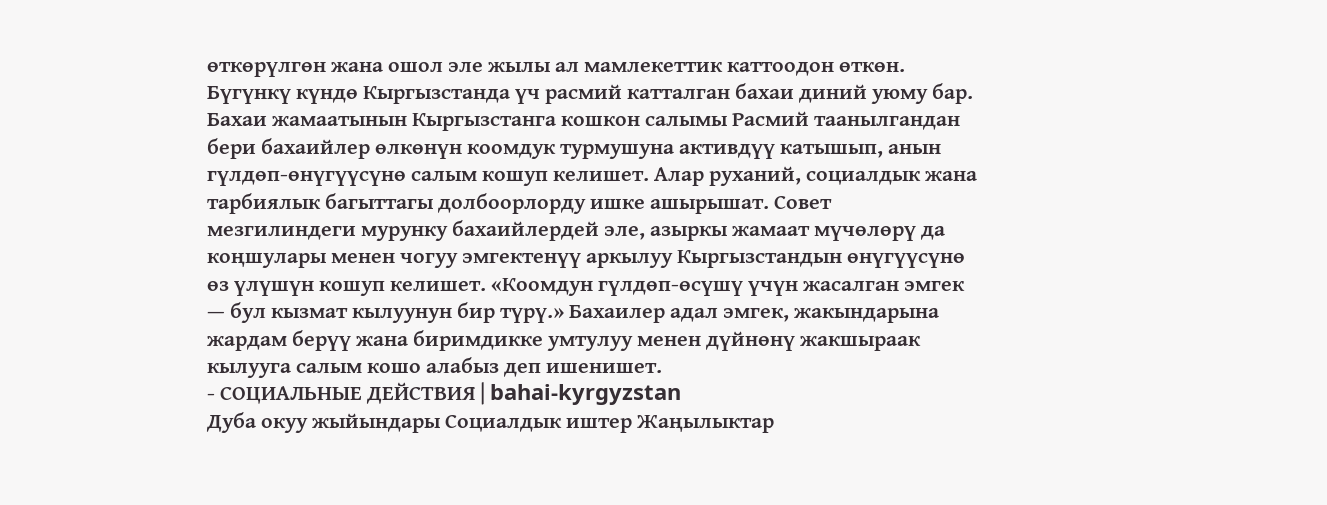өткөрүлгөн жана ошол эле жылы ал мамлекеттик каттоодон өткөн. Бүгүнкү күндө Кыргызстанда үч расмий катталган бахаи диний уюму бар. Бахаи жамаатынын Кыргызстанга кошкон салымы Расмий таанылгандан бери бахаийлер өлкөнүн коомдук турмушуна активдүү катышып, анын гүлдөп-өнүгүүсүнө салым кошуп келишет. Алар руханий, социалдык жана тарбиялык багыттагы долбоорлорду ишке ашырышат. Совет мезгилиндеги мурунку бахаийлердей эле, азыркы жамаат мүчөлөрү да коңшулары менен чогуу эмгектенүү аркылуу Кыргызстандын өнүгүүсүнө өз үлүшүн кошуп келишет. «Коомдун гүлдөп-өсүшү үчүн жасалган эмгек — бул кызмат кылуунун бир түрү.» Бахаилер адал эмгек, жакындарына жардам берүү жана биримдикке умтулуу менен дүйнөнү жакшыраак кылууга салым кошо алабыз деп ишенишет.
- СОЦИАЛЬНЫЕ ДЕЙСТВИЯ | bahai-kyrgyzstan
Дуба окуу жыйындары Социалдык иштер Жаңылыктар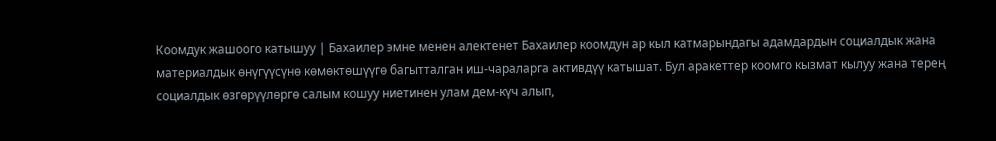Коомдук жашоого катышуу | Бахаилер эмне менен алектенет Бахаилер коомдун ар кыл катмарындагы адамдардын социалдык жана материалдык өнүгүүсүнө көмөктөшүүгө багытталган иш-чараларга активдүү катышат. Бул аракеттер коомго кызмат кылуу жана терең социалдык өзгөрүүлөргө салым кошуу ниетинен улам дем-күч алып,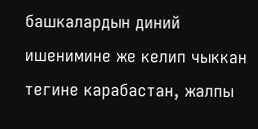башкалардын диний ишенимине же келип чыккан тегине карабастан, жалпы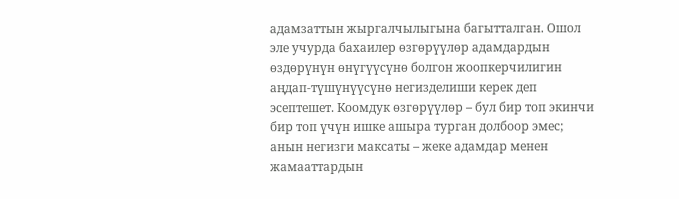адамзаттын жыргалчылыгына багытталган. Ошол эле учурда бахаилер өзгөрүүлөр адамдардын өздөрүнүн өнүгүүсүнө болгон жоопкерчилигин аңдап-түшүнүүсүнө негизделиши керек деп эсептешет. Коомдук өзгөрүүлөр – бул бир топ экинчи бир топ үчүн ишке ашыра турган долбоор эмес; анын негизги максаты – жеке адамдар менен жамааттардын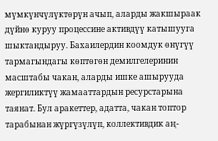мүмкүнчүлүктөрүн ачып, аларды жакшыраак дүйнө куруу процессине активдүү катышууга шыктандыруу. Бахаилердин коомдук өнүгүү тармагындагы көптөгөн демилгелеринин масштабы чакан, аларды ишке ашырууда жергиликтүү жамааттардын ресурстарына таянат. Бул аракеттер, адатта, чакан топтор тарабынан жүргүзүлүп, коллективдик аң-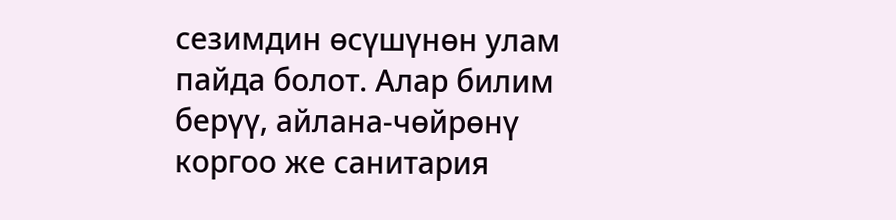сезимдин өсүшүнөн улам пайда болот. Алар билим берүү, айлана-чөйрөнү коргоо же санитария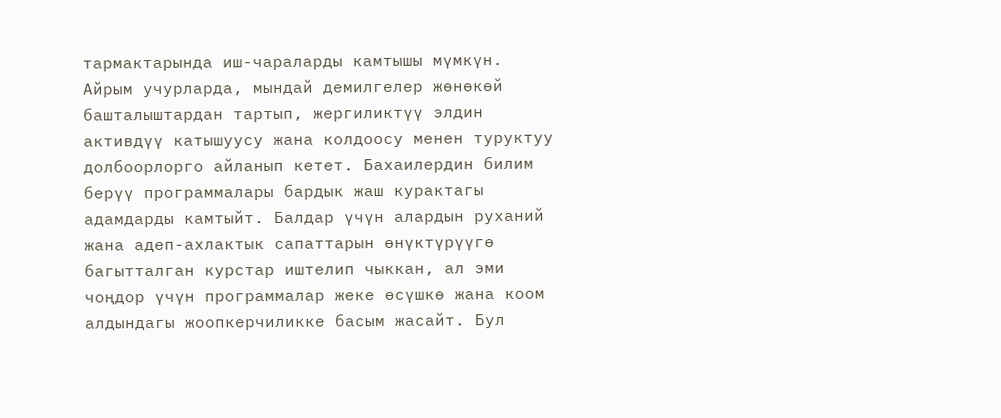тармактарында иш-чараларды камтышы мүмкүн. Айрым учурларда, мындай демилгелер жөнөкөй башталыштардан тартып, жергиликтүү элдин активдүү катышуусу жана колдоосу менен туруктуу долбоорлорго айланып кетет. Бахаилердин билим берүү программалары бардык жаш курактагы адамдарды камтыйт. Балдар үчүн алардын руханий жана адеп-ахлактык сапаттарын өнүктүрүүгө багытталган курстар иштелип чыккан, ал эми чоңдор үчүн программалар жеке өсүшкө жана коом алдындагы жоопкерчиликке басым жасайт. Бул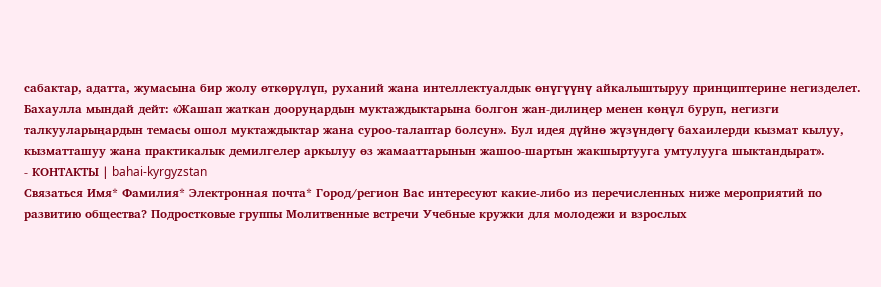сабактар, адатта, жумасына бир жолу өткөрүлүп, руханий жана интеллектуалдык өнүгүүнү айкалыштыруу принциптерине негизделет. Бахаулла мындай дейт: «Жашап жаткан дооруңардын муктаждыктарына болгон жан-дилиңер менен көңүл буруп, негизги талкууларыңардын темасы ошол муктаждыктар жана суроо-талаптар болсун». Бул идея дүйнө жүзүндөгү бахаилерди кызмат кылуу, кызматташуу жана практикалык демилгелер аркылуу өз жамааттарынын жашоо-шартын жакшыртууга умтулууга шыктандырат».
- КОНТАКТЫ | bahai-kyrgyzstan
Связаться Имя* Фамилия* Электронная почта* Город/регион Вас интересуют какие-либо из перечисленных ниже мероприятий по развитию общества? Подростковые группы Молитвенные встречи Учебные кружки для молодежи и взрослых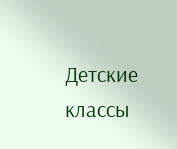Детские классы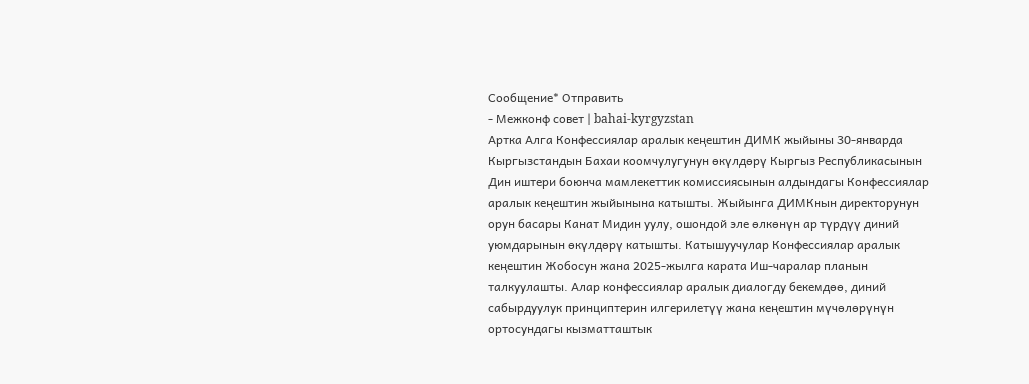Сообщение* Отправить
- Межконф совет | bahai-kyrgyzstan
Артка Алга Конфессиялар аралык кеңештин ДИМК жыйыны 30-январда Кыргызстандын Бахаи коомчулугунун өкүлдөрү Кыргыз Республикасынын Дин иштери боюнча мамлекеттик комиссиясынын алдындагы Конфессиялар аралык кеңештин жыйынына катышты. Жыйынга ДИМКнын директорунун орун басары Канат Мидин уулу, ошондой эле өлкөнүн ар түрдүү диний уюмдарынын өкүлдөрү катышты. Катышуучулар Конфессиялар аралык кеңештин Жобосун жана 2025-жылга карата Иш-чаралар планын талкуулашты. Алар конфессиялар аралык диалогду бекемдөө, диний сабырдуулук принциптерин илгерилетүү жана кеңештин мүчөлөрүнүн ортосундагы кызматташтык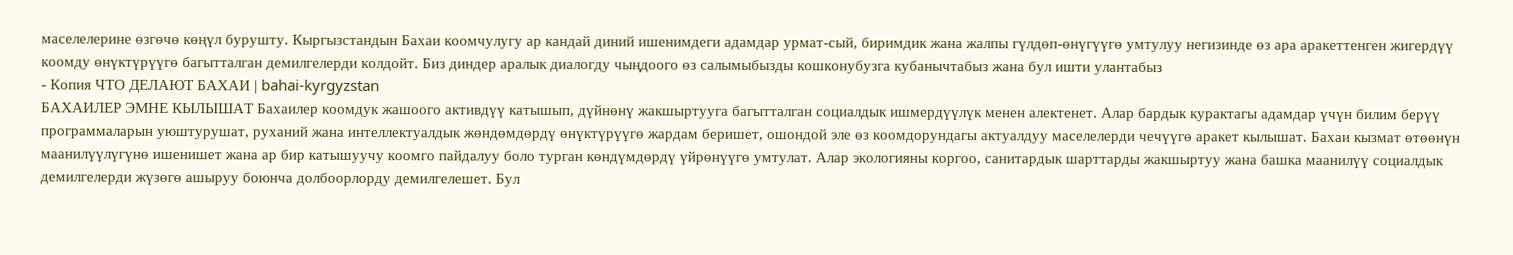маселелерине өзгөчө көңүл бурушту. Кыргызстандын Бахаи коомчулугу ар кандай диний ишенимдеги адамдар урмат-сый, биримдик жана жалпы гүлдөп-өнүгүүгө умтулуу негизинде өз ара аракеттенген жигердүү коомду өнүктүрүүгө багытталган демилгелерди колдойт. Биз диндер аралык диалогду чыңдоого өз салымыбызды кошконубузга кубанычтабыз жана бул ишти улантабыз
- Копия ЧТО ДЕЛАЮТ БАХАИ | bahai-kyrgyzstan
БАХАИЛЕР ЭМНЕ КЫЛЫШАТ Бахаилер коомдук жашоого активдүү катышып, дүйнөнү жакшыртууга багытталган социалдык ишмердүүлүк менен алектенет. Алар бардык курактагы адамдар үчүн билим берүү программаларын уюштурушат, руханий жана интеллектуалдык жөндөмдөрдү өнүктүрүүгө жардам беришет, ошондой эле өз коомдорундагы актуалдуу маселелерди чечүүгө аракет кылышат. Бахаи кызмат өтөөнүн маанилүүлүгүнө ишенишет жана ар бир катышуучу коомго пайдалуу боло турган көндүмдөрдү үйрөнүүгө умтулат. Алар экологияны коргоо, санитардык шарттарды жакшыртуу жана башка маанилүү социалдык демилгелерди жүзөгө ашыруу боюнча долбоорлорду демилгелешет. Бул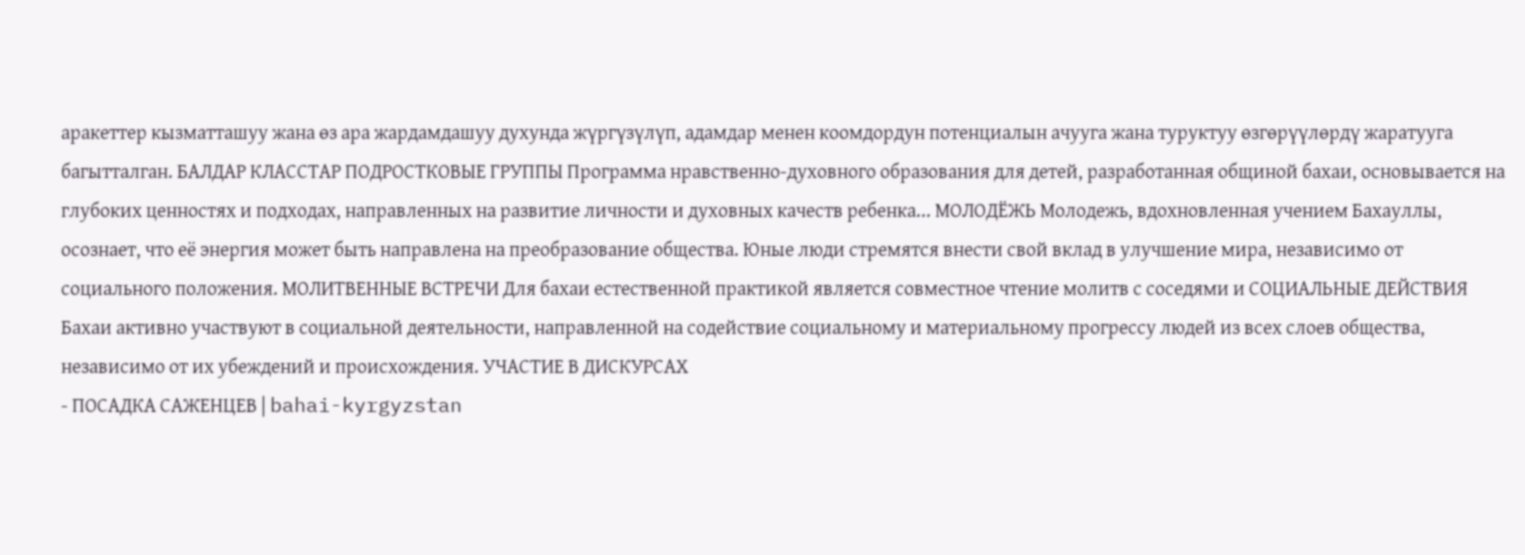аракеттер кызматташуу жана өз ара жардамдашуу духунда жүргүзүлүп, адамдар менен коомдордун потенциалын ачууга жана туруктуу өзгөрүүлөрдү жаратууга багытталган. БАЛДАР КЛАССТАР ПОДРОСТКОВЫЕ ГРУППЫ Программа нравственно-духовного образования для детей, разработанная общиной бахаи, основывается на глубоких ценностях и подходах, направленных на развитие личности и духовных качеств ребенка... МОЛОДЁЖЬ Молодежь, вдохновленная учением Бахауллы, осознает, что её энергия может быть направлена на преобразование общества. Юные люди стремятся внести свой вклад в улучшение мира, независимо от социального положения. МОЛИТВЕННЫЕ ВСТРЕЧИ Для бахаи естественной практикой является совместное чтение молитв с соседями и СОЦИАЛЬНЫЕ ДЕЙСТВИЯ Бахаи активно участвуют в социальной деятельности, направленной на содействие социальному и материальному прогрессу людей из всех слоев общества, независимо от их убеждений и происхождения. УЧАСТИЕ В ДИСКУРСАХ
- ПОСАДКА САЖЕНЦЕВ | bahai-kyrgyzstan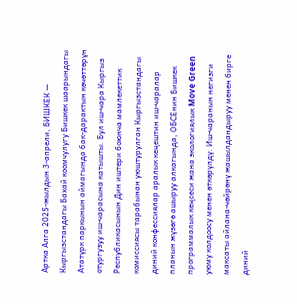Артка Алга 2025-жылдын 3-апрели, БИШКЕК — Кыргызстандагы Бахай коомчулугу Бишкек шаарындагы Ататүрк паркынын аймагында бак-дарактын көчөттөрүн отургузуу иш-чарасына катышты. Бул иш-чара Кыргыз Республикасынын Дин иштери боюнча мамлекеттик комиссиясы тарабынан уюштурулган Кыргызстандагы диний конфессиялар аралык кеңештин иш-чаралар планын жүзөгө ашыруу алкагында, ОБСЕнин Бишкек программалык кеңсеси жана экологиялык Move Green уюму колдоосу менен өткөрүлдү. Иш-чаранын негизги максаты айлана-чөйрөнү жашылдандыруу менен бирге диний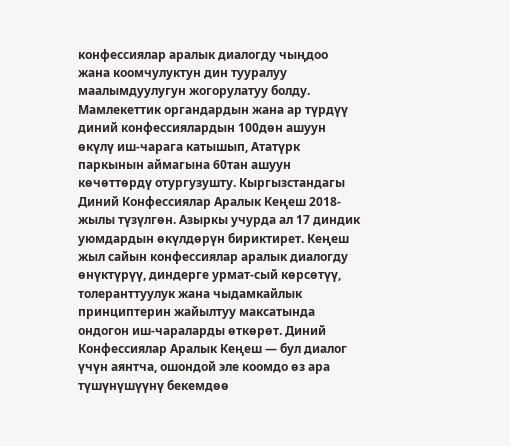конфессиялар аралык диалогду чыңдоо жана коомчулуктун дин тууралуу маалымдуулугун жогорулатуу болду. Мамлекеттик органдардын жана ар түрдүү диний конфессиялардын 100дөн ашуун өкүлү иш-чарага катышып, Ататүрк паркынын аймагына 60тан ашуун көчөттөрдү отургузушту. Кыргызстандагы Диний Конфессиялар Аралык Кеңеш 2018-жылы түзүлгөн. Азыркы учурда ал 17 диндик уюмдардын өкүлдөрүн бириктирет. Кеңеш жыл сайын конфессиялар аралык диалогду өнүктүрүү, диндерге урмат-сый көрсөтүү, толеранттуулук жана чыдамкайлык принциптерин жайылтуу максатында ондогон иш-чараларды өткөрөт. Диний Конфессиялар Аралык Кеңеш — бул диалог үчүн аянтча, ошондой эле коомдо өз ара түшүнүшүүнү бекемдөө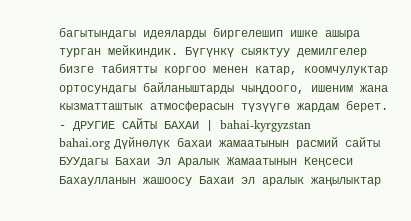багытындагы идеяларды биргелешип ишке ашыра турган мейкиндик. Бүгүнкү сыяктуу демилгелер бизге табиятты коргоо менен катар, коомчулуктар ортосундагы байланыштарды чыңдоого, ишеним жана кызматташтык атмосферасын түзүүгө жардам берет.
- ДРУГИЕ САЙТЫ БАХАИ | bahai-kyrgyzstan
bahai.org Дүйнөлүк бахаи жамаатынын расмий сайты БУУдагы Бахаи Эл Аралык Жамаатынын Кеңсеси Бахаулланын жашоосу Бахаи эл аралык жаңылыктар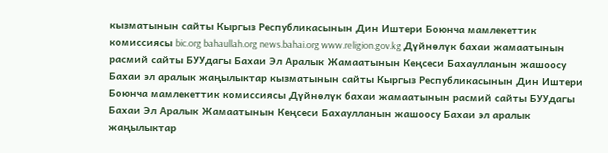кызматынын сайты Кыргыз Республикасынын Дин Иштери Боюнча мамлекеттик комиссиясы bic.org bahaullah.org news.bahai.org www.religion.gov.kg Дүйнөлүк бахаи жамаатынын расмий сайты БУУдагы Бахаи Эл Аралык Жамаатынын Кеңсеси Бахаулланын жашоосу Бахаи эл аралык жаңылыктар кызматынын сайты Кыргыз Республикасынын Дин Иштери Боюнча мамлекеттик комиссиясы Дүйнөлүк бахаи жамаатынын расмий сайты БУУдагы Бахаи Эл Аралык Жамаатынын Кеңсеси Бахаулланын жашоосу Бахаи эл аралык жаңылыктар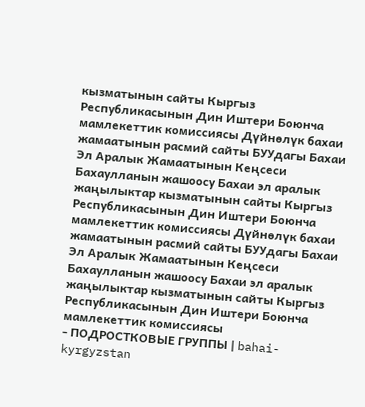кызматынын сайты Кыргыз Республикасынын Дин Иштери Боюнча мамлекеттик комиссиясы Дүйнөлүк бахаи жамаатынын расмий сайты БУУдагы Бахаи Эл Аралык Жамаатынын Кеңсеси Бахаулланын жашоосу Бахаи эл аралык жаңылыктар кызматынын сайты Кыргыз Республикасынын Дин Иштери Боюнча мамлекеттик комиссиясы Дүйнөлүк бахаи жамаатынын расмий сайты БУУдагы Бахаи Эл Аралык Жамаатынын Кеңсеси Бахаулланын жашоосу Бахаи эл аралык жаңылыктар кызматынын сайты Кыргыз Республикасынын Дин Иштери Боюнча мамлекеттик комиссиясы
- ПОДРОСТКОВЫЕ ГРУППЫ | bahai-kyrgyzstan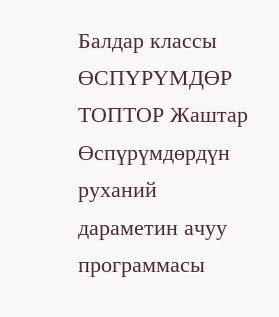Балдар классы ӨСПҮРҮМДӨР ТОПТОР Жаштар Өспүрүмдөрдүн руханий дараметин ачуу программасы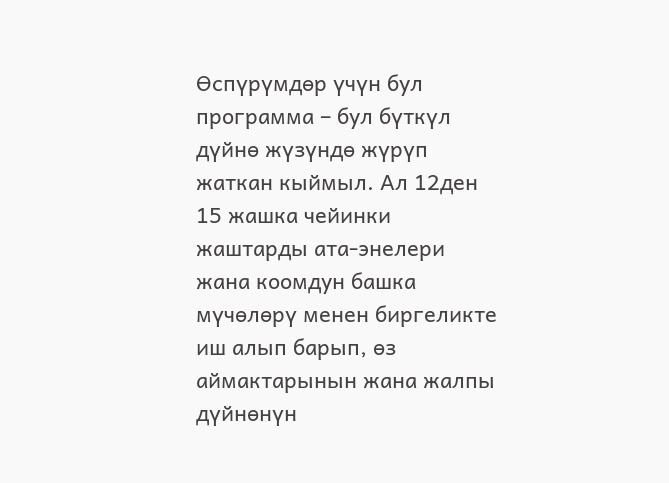Өспүрүмдөр үчүн бул программа – бул бүткүл дүйнө жүзүндө жүрүп жаткан кыймыл. Ал 12ден 15 жашка чейинки жаштарды ата-энелери жана коомдун башка мүчөлөрү менен биргеликте иш алып барып, өз аймактарынын жана жалпы дүйнөнүн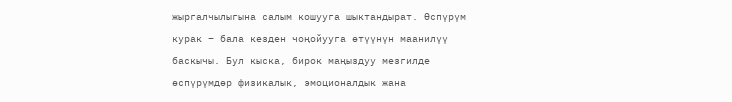жыргалчылыгына салым кошууга шыктандырат. Өспүрүм курак – бала кезден чоңойууга өтүүнүн маанилүү баскычы. Бул кыска, бирок маңыздуу мезгилде өспүрүмдөр физикалык, эмоционалдык жана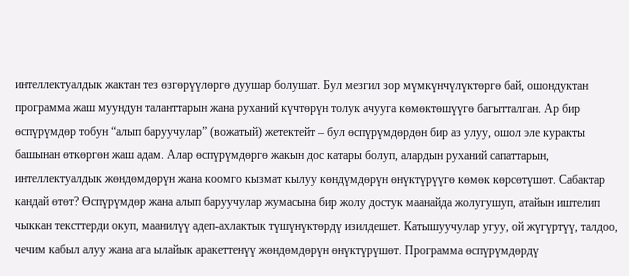интеллектуалдык жактан тез өзгөрүүлөргө дуушар болушат. Бул мезгил зор мүмкүнчүлүктөргө бай, ошондуктан программа жаш муундун таланттарын жана руханий күчтөрүн толук ачууга көмөктөшүүгө багытталган. Ар бир өспүрүмдөр тобун “алып баруучулар” (вожатый) жетектейт – бул өспүрүмдөрдөн бир аз улуу, ошол эле куракты башынан өткөргөн жаш адам. Алар өспүрүмдөргө жакын дос катары болуп, алардын руханий сапаттарын, интеллектуалдык жөндөмдөрүн жана коомго кызмат кылуу көндүмдөрүн өнүктүрүүгө көмөк көрсөтүшөт. Сабактар кандай өтөт? Өспүрүмдөр жана алып баруучулар жумасына бир жолу достук маанайда жолугушуп, атайын иштелип чыккан тексттерди окуп, маанилүү адеп-ахлактык түшүнүктөрдү изилдешет. Катышуучулар угуу, ой жүгүртүү, талдоо, чечим кабыл алуу жана ага ылайык аракеттенүү жөндөмдөрүн өнүктүрүшөт. Программа өспүрүмдөрдү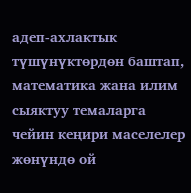адеп-ахлактык түшүнүктөрдөн баштап, математика жана илим сыяктуу темаларга чейин кеңири маселелер жөнүндө ой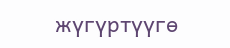жүгүртүүгө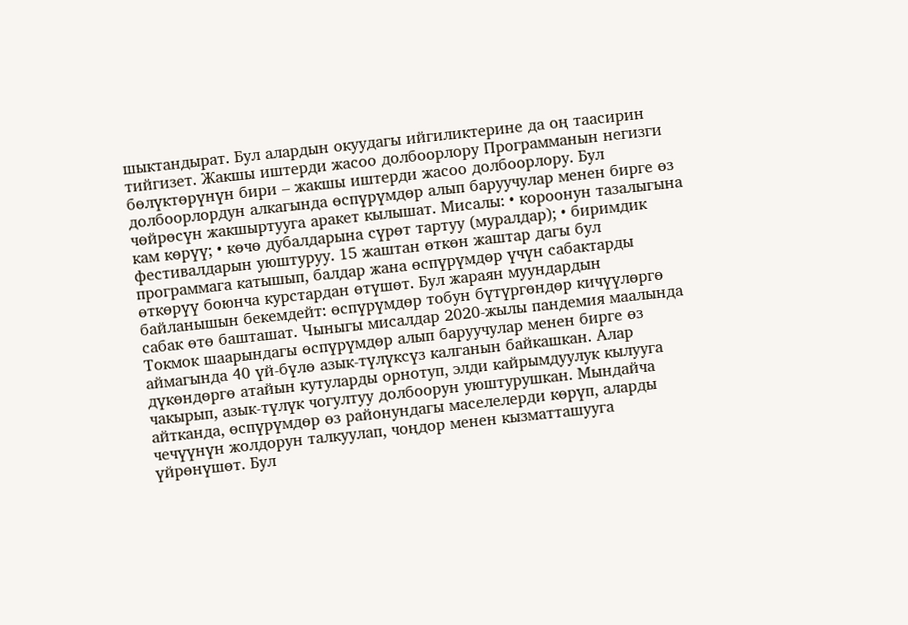шыктандырат. Бул алардын окуудагы ийгиликтерине да оң таасирин тийгизет. Жакшы иштерди жасоо долбоорлору Программанын негизги бөлүктөрүнүн бири – жакшы иштерди жасоо долбоорлору. Бул долбоорлордун алкагында өспүрүмдөр алып баруучулар менен бирге өз чөйрөсүн жакшыртууга аракет кылышат. Мисалы: • короонун тазалыгына кам көрүү; • көчө дубалдарына сүрөт тартуу (муралдар); • биримдик фестивалдарын уюштуруу. 15 жаштан өткөн жаштар дагы бул программага катышып, балдар жана өспүрүмдөр үчүн сабактарды өткөрүү боюнча курстардан өтүшөт. Бул жараян муундардын байланышын бекемдейт: өспүрүмдөр тобун бүтүргөндөр кичүүлөргө сабак өтө башташат. Чыныгы мисалдар 2020-жылы пандемия маалында Токмок шаарындагы өспүрүмдөр алып баруучулар менен бирге өз аймагында 40 үй-бүлө азык-түлүксүз калганын байкашкан. Алар дүкөндөргө атайын кутуларды орнотуп, элди кайрымдуулук кылууга чакырып, азык-түлүк чогултуу долбоорун уюштурушкан. Мындайча айтканда, өспүрүмдөр өз районундагы маселелерди көрүп, аларды чечүүнүн жолдорун талкуулап, чоңдор менен кызматташууга үйрөнүшөт. Бул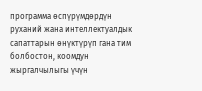программа өспүрүмдөрдүн руханий жана интеллектуалдык сапаттарын өнүктүрүп гана тим болбостон, коомдун жыргалчылыгы үчүн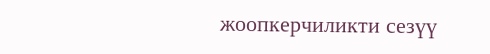жоопкерчиликти сезүү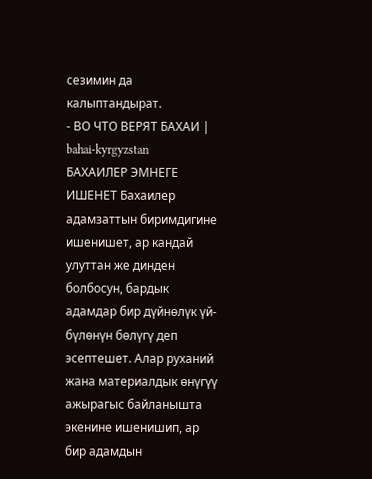сезимин да калыптандырат.
- ВО ЧТО ВЕРЯТ БАХАИ | bahai-kyrgyzstan
БАХАИЛЕР ЭМНЕГЕ ИШЕНЕТ Бахаилер адамзаттын биримдигине ишенишет, ар кандай улуттан же динден болбосун, бардык адамдар бир дүйнөлүк үй-бүлөнүн бөлүгү деп эсептешет. Алар руханий жана материалдык өнүгүү ажырагыс байланышта экенине ишенишип, ар бир адамдын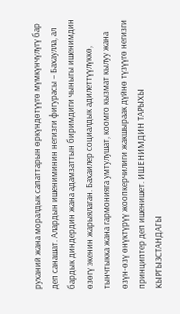руханий жана моралдык сапаттарын өркүндөтүүгө мүмкүнчүлүгү бар деп санашат. Алардын ишениминин негизги фигурасы – Бахаулла, ал бардык диндердин жана адамзаттын биримдиги чыныгы ишенимдин өзөгү экенин жарыялаган. Бахаилер социалдык адилеттүүлүккө, тынчтыкка жана гармонияга умтулушат, коомго кызмат кылуу жана өзүн-өзү өнүктүрүү жоопкерчилиги жакшыраак дүйнө түзүүгө негизги принциптер деп ишенишет. ИШЕНИМДИН ТАРЫХЫ КЫРГЫЗСТАНДАГЫ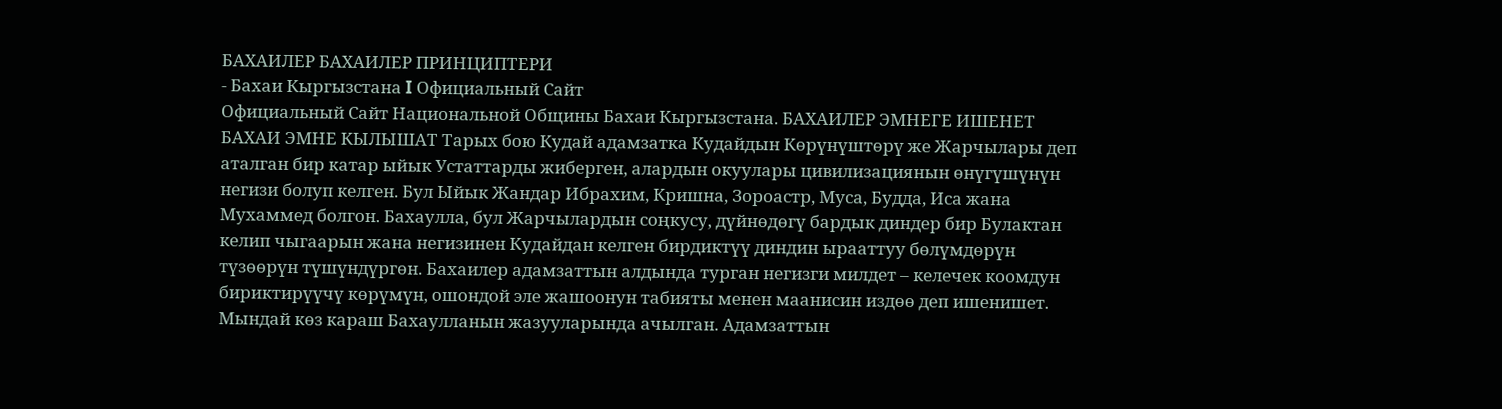БАХАИЛЕР БАХАИЛЕР ПРИНЦИПТЕРИ
- Бахаи Кыргызстана I Официальный Сайт
Официальный Cайт Национальной Общины Бахаи Кыргызстана. БАХАИЛЕР ЭМНЕГЕ ИШЕНЕТ БАХАИ ЭМНЕ КЫЛЫШАТ Тарых бою Кудай адамзатка Кудайдын Көрүнүштөрү же Жарчылары деп аталган бир катар ыйык Устаттарды жиберген, алардын окуулары цивилизациянын өнүгүшүнүн негизи болуп келген. Бул Ыйык Жандар Ибрахим, Кришна, Зороастр, Муса, Будда, Иса жана Мухаммед болгон. Бахаулла, бул Жарчылардын соңкусу, дүйнөдөгү бардык диндер бир Булактан келип чыгаарын жана негизинен Кудайдан келген бирдиктүү диндин ырааттуу бөлүмдөрүн түзөөрүн түшүндүргөн. Бахаилер адамзаттын алдында турган негизги милдет – келечек коомдун бириктирүүчү көрүмүн, ошондой эле жашоонун табияты менен маанисин издөө деп ишенишет. Мындай көз караш Бахаулланын жазууларында ачылган. Адамзаттын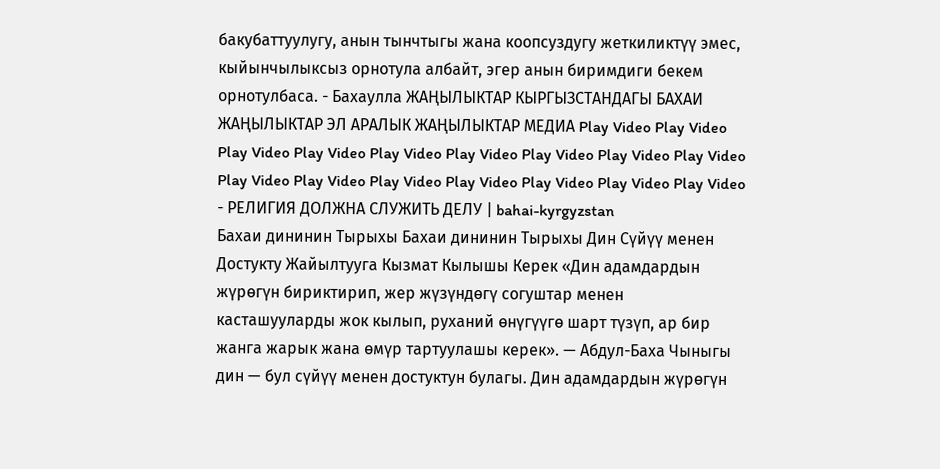бакубаттуулугу, анын тынчтыгы жана коопсуздугу жеткиликтүү эмес, кыйынчылыксыз орнотула албайт, эгер анын биримдиги бекем орнотулбаса. - Бахаулла ЖАҢЫЛЫКТАР КЫРГЫЗСТАНДАГЫ БАХАИ ЖАҢЫЛЫКТАР ЭЛ АРАЛЫК ЖАҢЫЛЫКТАР МЕДИА Play Video Play Video Play Video Play Video Play Video Play Video Play Video Play Video Play Video Play Video Play Video Play Video Play Video Play Video Play Video Play Video
- РЕЛИГИЯ ДОЛЖНА СЛУЖИТЬ ДЕЛУ | bahai-kyrgyzstan
Бахаи дининин Тырыхы Бахаи дининин Тырыхы Дин Сүйүү менен Достукту Жайылтууга Кызмат Кылышы Керек «Дин адамдардын жүрөгүн бириктирип, жер жүзүндөгү согуштар менен касташууларды жок кылып, руханий өнүгүүгө шарт түзүп, ар бир жанга жарык жана өмүр тартуулашы керек». — Абдул-Баха Чыныгы дин — бул сүйүү менен достуктун булагы. Дин адамдардын жүрөгүн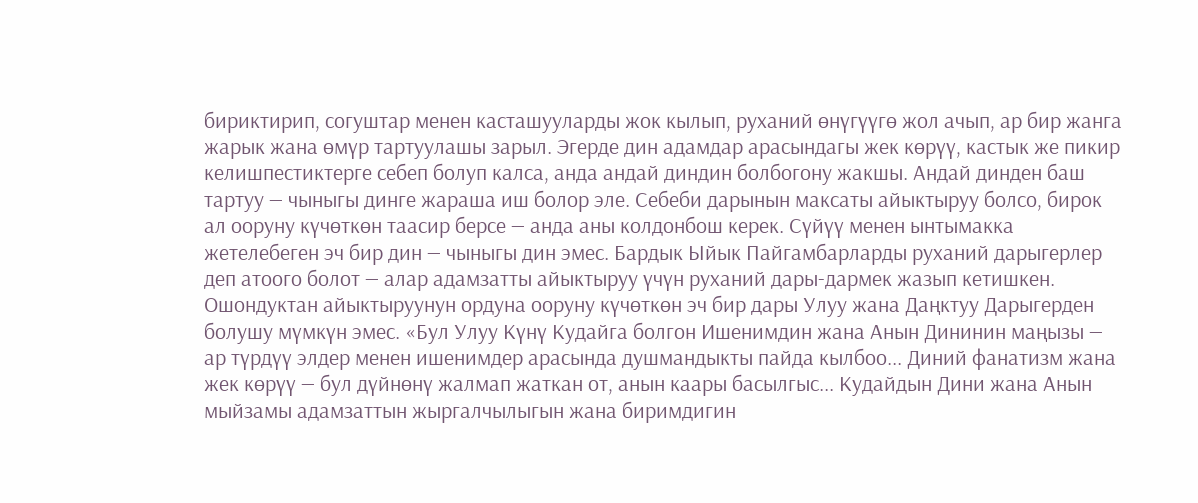бириктирип, согуштар менен касташууларды жок кылып, руханий өнүгүүгө жол ачып, ар бир жанга жарык жана өмүр тартуулашы зарыл. Эгерде дин адамдар арасындагы жек көрүү, кастык же пикир келишпестиктерге себеп болуп калса, анда андай диндин болбогону жакшы. Андай динден баш тартуу — чыныгы динге жараша иш болор эле. Себеби дарынын максаты айыктыруу болсо, бирок ал ооруну күчөткөн таасир берсе — анда аны колдонбош керек. Сүйүү менен ынтымакка жетелебеген эч бир дин — чыныгы дин эмес. Бардык Ыйык Пайгамбарларды руханий дарыгерлер деп атоого болот — алар адамзатты айыктыруу үчүн руханий дары-дармек жазып кетишкен. Ошондуктан айыктыруунун ордуна ооруну күчөткөн эч бир дары Улуу жана Даңктуу Дарыгерден болушу мүмкүн эмес. «Бул Улуу Күнү Кудайга болгон Ишенимдин жана Анын Дининин маңызы — ар түрдүү элдер менен ишенимдер арасында душмандыкты пайда кылбоо... Диний фанатизм жана жек көрүү — бул дүйнөнү жалмап жаткан от, анын каары басылгыс... Кудайдын Дини жана Анын мыйзамы адамзаттын жыргалчылыгын жана биримдигин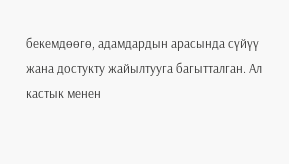бекемдөөгө, адамдардын арасында сүйүү жана достукту жайылтууга багытталган. Ал кастык менен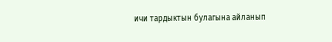ичи тардыктын булагына айланып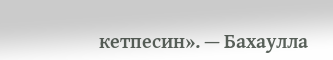кетпесин». — Бахаулла